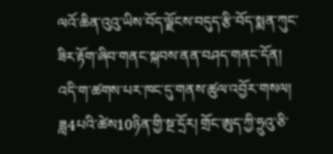ལའོ་ཆིན་འུའུ་ཡིས་བོད་ལྗོངས་བདུད་རྩི་བོད་སྨན་ཀུང་ཟིར་རྟོག་ཞིབ་གནང་སྐབས་ནན་བཤད་གནང་དོན།
འདི་ག་ཚགས་པར་ཁང་དུ་གནས་ཚུལ་འབྱོར་གསལ། ཟླ4པའི་ཚེས10ཉིན་གྱི་སྔ་དྲོར། གྲོང་ཨུད་ཀྱི་ཧྲུའུ་ཅི་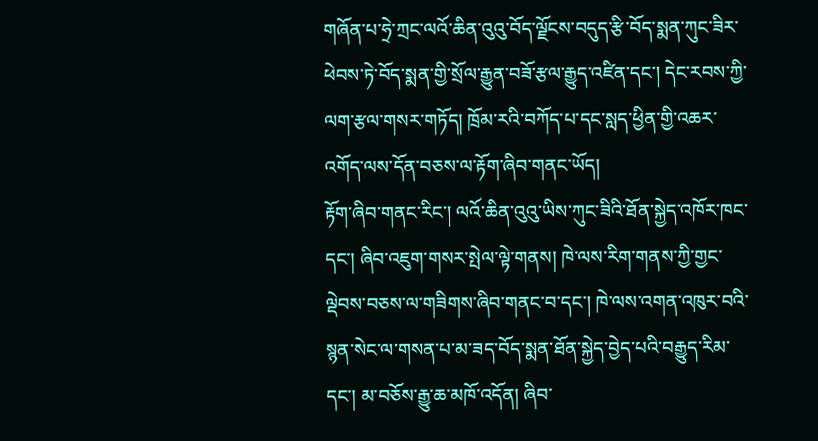གཞོན་པ་ཧྲེ་ཀྲང་ལའོ་ཆིན་འུའུ་བོད་ལྗོངས་བདུད་རྩི་བོད་སྨན་ཀུང་ཟིར་ཕེབས་ཏེ་བོད་སྨན་གྱི་སྲོལ་རྒྱུན་བཟོ་རྩལ་རྒྱུད་འཛིན་དང་། དེང་རབས་ཀྱི་ལག་རྩལ་གསར་གཏོད། ཁྲོམ་རའི་བཀོད་པ་དང་སླད་ཕྱིན་གྱི་འཆར་འགོད་ལས་དོན་བཅས་ལ་རྟོག་ཞིབ་གནང་ཡོད།
རྟོག་ཞིབ་གནང་རིང་། ལའོ་ཆིན་འུའུ་ཡིས་ཀུང་ཟིའི་ཐོན་སྐྱེད་འཁོར་ཁང་དང་། ཞིབ་འཇུག་གསར་སྤེལ་ལྟེ་གནས། ཁེ་ལས་རིག་གནས་ཀྱི་གྱང་ལྡེབས་བཅས་ལ་གཟིགས་ཞིབ་གནང་བ་དང་། ཁེ་ལས་འགན་འཁུར་བའི་སྙན་སེང་ལ་གསན་པ་མ་ཟད་བོད་སྨན་ཐོན་སྐྱེད་བྱེད་པའི་བརྒྱུད་རིམ་དང་། མ་བཅོས་རྒྱུ་ཆ་མཁོ་འདོན། ཞིབ་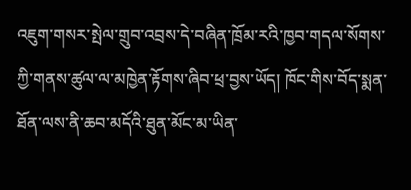འཇུག་གསར་སྤེལ་གྲུབ་འབྲས་དེ་བཞིན་ཁྲོམ་རའི་ཁྱབ་གདལ་སོགས་ཀྱི་གནས་ཚུལ་ལ་མཁྱེན་རྟོགས་ཞིབ་ཕྲ་བྱས་ཡོད། ཁོང་གིས་བོད་སྨན་ཐོན་ལས་ནི་ཆབ་མདོའི་ཐུན་མོང་མ་ཡིན་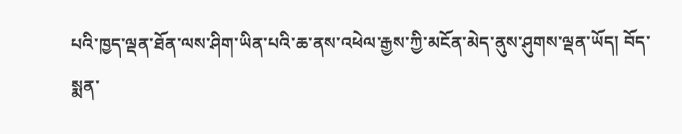པའི་ཁྱད་ལྡན་ཐོན་ལས་ཤིག་ཡིན་པའི་ཆ་ནས་འཕེལ་རྒྱས་ཀྱི་མངོན་མེད་ནུས་ཤུགས་ལྡན་ཡོད། བོད་སྨན་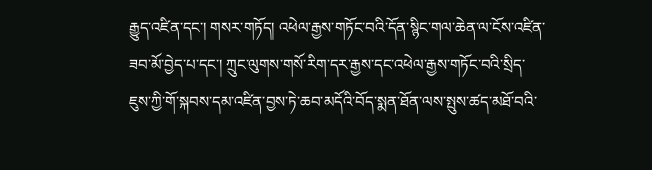རྒྱུད་འཛིན་དང་། གསར་གཏོད། འཕེལ་རྒྱས་གཏོང་བའི་དོན་སྙིང་གལ་ཆེན་ལ་ངོས་འཛིན་ཟབ་མོ་བྱེད་པ་དང་། ཀྲུང་ལུགས་གསོ་རིག་དར་རྒྱས་དང་འཕེལ་རྒྱས་གཏོང་བའི་སྲིད་ཇུས་ཀྱི་གོ་སྐབས་དམ་འཛིན་བྱས་ཏེ་ཆབ་མདོའི་བོད་སྨན་ཐོན་ལས་སྤུས་ཚད་མཐོ་བའི་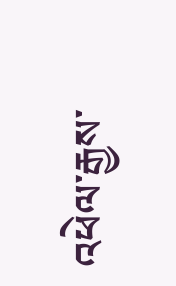འཕེལ་རྒྱས་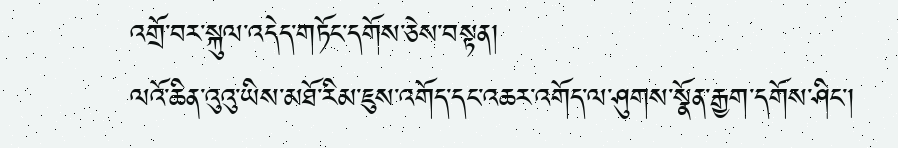འགྲོ་བར་སྐུལ་འདེད་གཏོང་དགོས་ཅེས་བསྟན།
ལའོ་ཆིན་འུའུ་ཡིས་མཐོ་རིམ་ཇུས་འགོད་དང་འཆར་འགོད་ལ་ཤུགས་སྣོན་རྒྱག་དགོས་ཤིང་།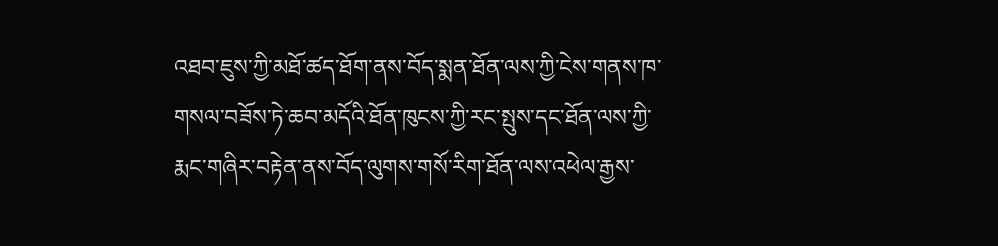འཐབ་ཇུས་ཀྱི་མཐོ་ཚད་ཐོག་ནས་བོད་སྨན་ཐོན་ལས་ཀྱི་ངེས་གནས་ཁ་གསལ་བཟོས་ཏེ་ཆབ་མདོའི་ཐོན་ཁུངས་ཀྱི་རང་སྤུས་དང་ཐོན་ལས་ཀྱི་རྨང་གཞིར་བརྟེན་ནས་བོད་ལུགས་གསོ་རིག་ཐོན་ལས་འཕེལ་རྒྱས་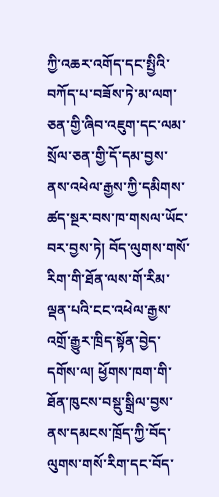ཀྱི་འཆར་འགོད་དང་སྤྱིའི་བཀོད་པ་བཟོས་ཏེ་མ་ལག་ཅན་གྱི་ཞིབ་འཇུག་དང་ལམ་སྲོལ་ཅན་གྱི་དོ་དམ་བྱས་ནས་འཕེལ་རྒྱས་ཀྱི་དམིགས་ཚད་སྔར་བས་ཁ་གསལ་ཡོང་བར་བྱས་ཏེ། བོད་ལུགས་གསོ་རིག་གི་ཐོན་ལས་གོ་རིམ་ལྡན་པའི་ངང་འཕེལ་རྒྱས་འགྲོ་རྒྱུར་ཁྲིད་སྟོན་བྱེད་དགོས་ལ། ཕྱོགས་ཁག་གི་ཐོན་ཁུངས་བསྡུ་སྒྲིལ་བྱས་ནས་དམངས་ཁྲོད་ཀྱི་བོད་ལུགས་གསོ་རིག་དང་བོད་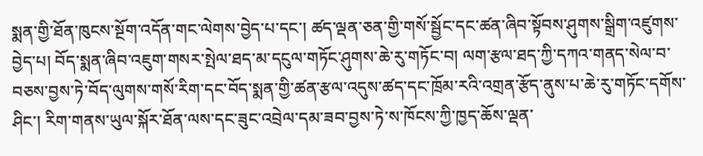སྨན་གྱི་ཐོན་ཁུངས་སྔོག་འདོན་གང་ལེགས་བྱེད་པ་དང་། ཚད་ལྡན་ཅན་གྱི་གསོ་སྦྱོང་དང་ཚན་ཞིབ་སྟོབས་ཤུགས་སྒྲིག་འཛུགས་བྱེད་པ། བོད་སྨན་ཞིབ་འཇུག་གསར་སྤེལ་ཐད་མ་དངུལ་གཏོང་ཤུགས་ཆེ་རུ་གཏོང་བ། ལག་རྩལ་ཐད་ཀྱི་དཀའ་གནད་སེལ་བ་བཅས་བྱས་ཏེ་བོད་ལུགས་གསོ་རིག་དང་བོད་སྨན་གྱི་ཚན་རྩལ་འདུས་ཚད་དང་ཁྲོམ་རའི་འགྲན་རྩོད་ནུས་པ་ཆེ་རུ་གཏོང་དགོས་ཤིང་། རིག་གནས་ཡུལ་སྐོར་ཐོན་ལས་དང་ཟུང་འབྲེལ་དམ་ཟབ་བྱས་ཏེ་ས་ཁོངས་ཀྱི་ཁྱད་ཆོས་ལྡན་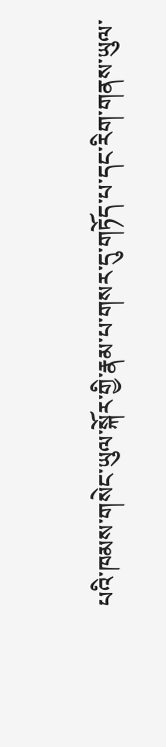པའི་ཁམས་གསེང་ཡུལ་སྐོར་གྱི་རྣམ་པ་གསར་དུ་གཏོད་པ་དང་རིག་གནས་ཡུལ་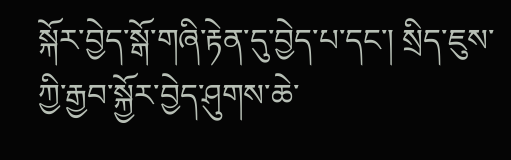སྐོར་བྱེད་སྒོ་གཞི་རྟེན་དུ་བྱེད་པ་དང་། སྲིད་ཇུས་ཀྱི་རྒྱབ་སྐྱོར་བྱེད་ཤུགས་ཆེ་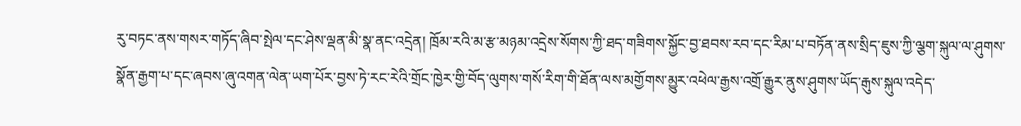རུ་བཏང་ནས་གསར་གཏོད་ཞིབ་སྤེལ་དང་ཤེས་ལྡན་མི་སྣ་ནང་འདྲེན། ཁྲོམ་རའི་མ་རྩ་མཉམ་འདྲེས་སོགས་ཀྱི་ཐད་གཟིགས་སྐྱོང་བྱ་ཐབས་རབ་དང་རིམ་པ་བཏོན་ནས་སྲིད་ཇུས་ཀྱི་ལྕག་སྐུལ་ལ་ཤུགས་སྣོན་རྒྱག་པ་དང་ཞབས་ཞུ་འགན་ལེན་ཡག་པོར་བྱས་ཏེ་རང་རེའི་གྲོང་ཁྱེར་གྱི་བོད་ལུགས་གསོ་རིག་གི་ཐོན་ལས་མགྱོགས་མྱུར་འཕེལ་རྒྱས་འགྲོ་རྒྱུར་ནུས་ཤུགས་ཡོད་རྒུས་སྐུལ་འདེད་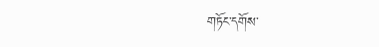གཏོང་དགོས་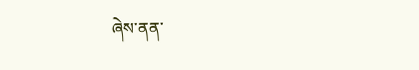ཞེས་ནན་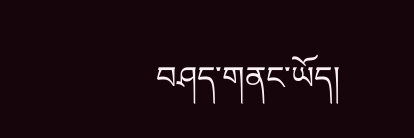བཤད་གནང་ཡོད།